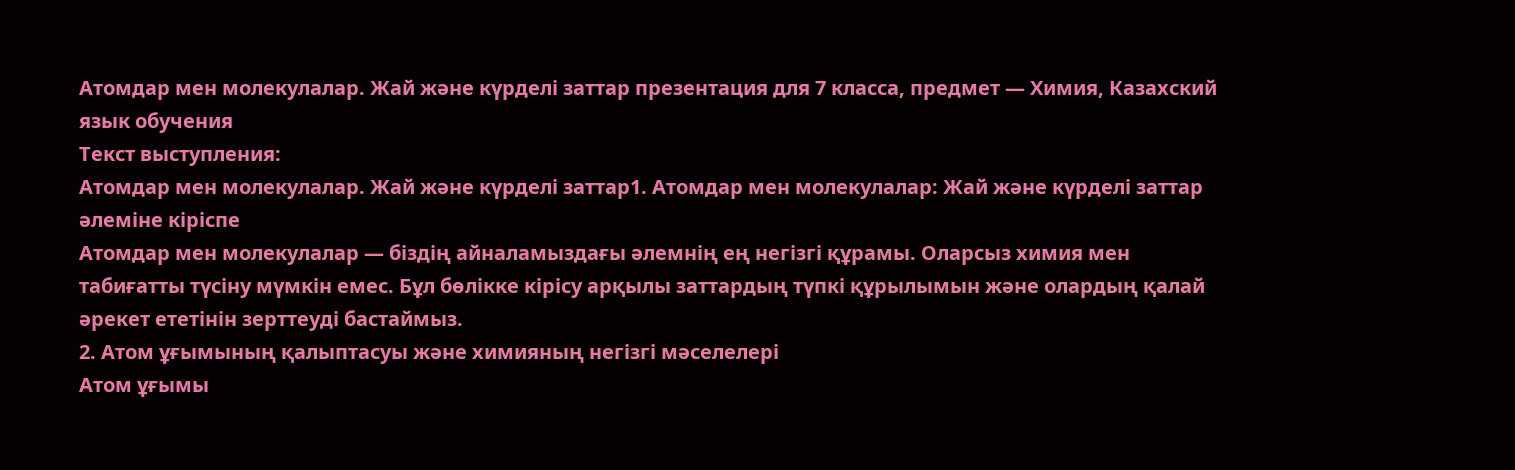Атомдар мен молекулалар. Жай және күрделі заттар презентация для 7 класса, предмет — Химия, Казахский язык обучения
Текст выступления:
Атомдар мен молекулалар. Жай және күрделі заттар1. Атомдар мен молекулалар: Жай және күрделі заттар әлеміне кіріспе
Атомдар мен молекулалар — біздің айналамыздағы әлемнің ең негізгі құрамы. Оларсыз химия мен табиғатты түсіну мүмкін емес. Бұл бөлікке кірісу арқылы заттардың түпкі құрылымын және олардың қалай әрекет ететінін зерттеуді бастаймыз.
2. Атом ұғымының қалыптасуы және химияның негізгі мәселелері
Атом ұғымы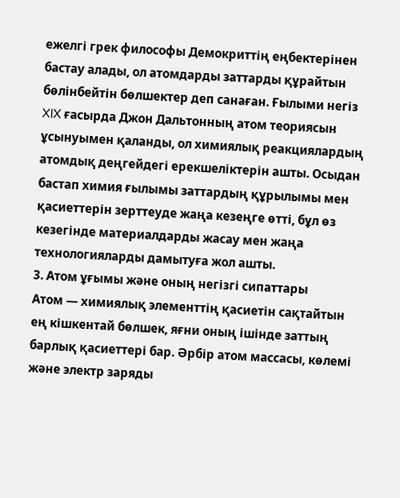ежелгі грек философы Демокриттің еңбектерінен бастау алады, ол атомдарды заттарды құрайтын бөлінбейтін бөлшектер деп санаған. Ғылыми негіз XIX ғасырда Джон Дальтонның атом теориясын ұсынуымен қаланды, ол химиялық реакциялардың атомдық деңгейдегі ерекшеліктерін ашты. Осыдан бастап химия ғылымы заттардың құрылымы мен қасиеттерін зерттеуде жаңа кезеңге өтті, бұл өз кезегінде материалдарды жасау мен жаңа технологияларды дамытуға жол ашты.
3. Атом ұғымы және оның негізгі сипаттары
Атом — химиялық элементтің қасиетін сақтайтын ең кішкентай бөлшек, яғни оның ішінде заттың барлық қасиеттері бар. Әрбір атом массасы, көлемі және электр заряды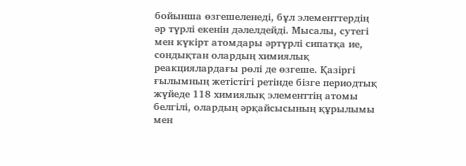бойынша өзгешеленеді, бұл элементтердің әр түрлі екенін дәлелдейді. Мысалы, сутегі мен күкірт атомдары әртүрлі сипатқа ие, сондықтан олардың химиялық реакциялардағы рөлі де өзгеше. Қазіргі ғылымның жетістігі ретінде бізге периодтық жүйеде 118 химиялық элементтің атомы белгілі, олардың әрқайсысының құрылымы мен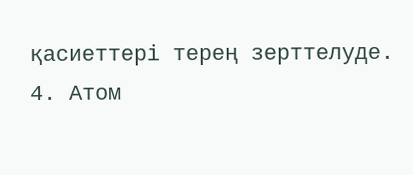қасиеттері терең зерттелуде.
4. Атом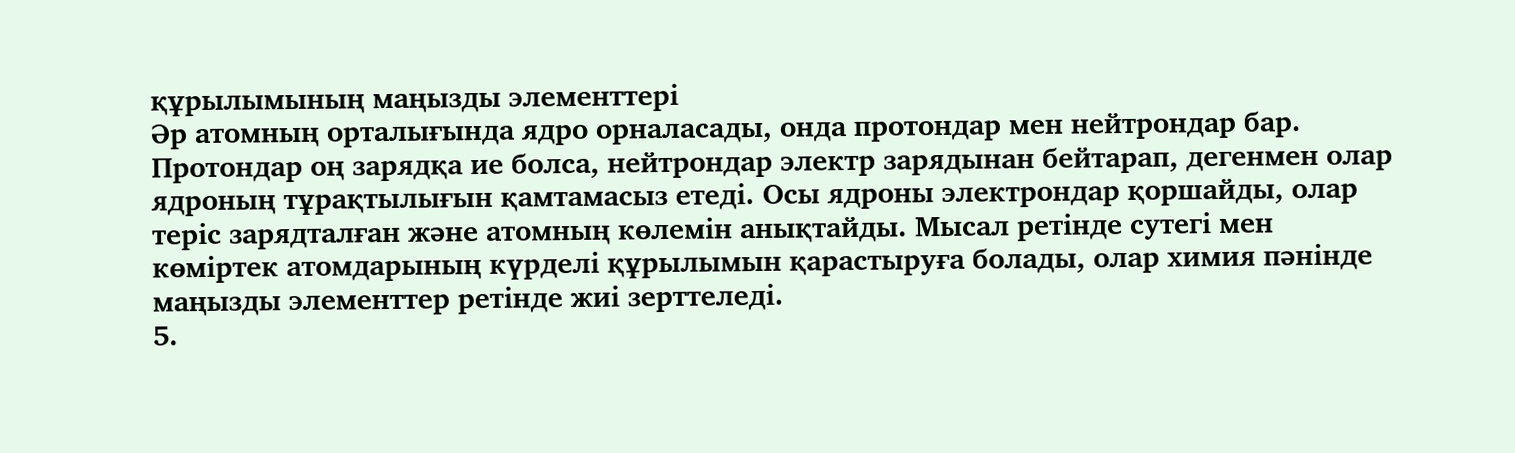құрылымының маңызды элементтері
Әр атомның орталығында ядро орналасады, онда протондар мен нейтрондар бар. Протондар оң зарядқа ие болса, нейтрондар электр зарядынан бейтарап, дегенмен олар ядроның тұрақтылығын қамтамасыз етеді. Осы ядроны электрондар қоршайды, олар теріс зарядталған және атомның көлемін анықтайды. Мысал ретінде сутегі мен көміртек атомдарының күрделі құрылымын қарастыруға болады, олар химия пәнінде маңызды элементтер ретінде жиі зерттеледі.
5.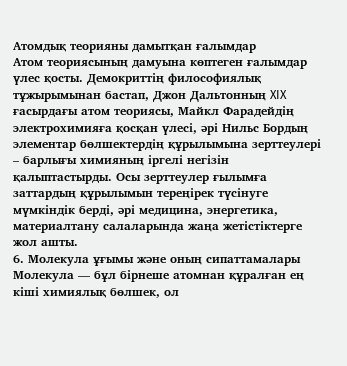Атомдық теорияны дамытқан ғалымдар
Атом теориясының дамуына көптеген ғалымдар үлес қосты. Демокриттің философиялық тұжырымынан бастап, Джон Дальтонның XIX ғасырдағы атом теориясы, Майкл Фарадейдің электрохимияға қосқан үлесі, әрі Нильс Бордың элементар бөлшектердің құрылымына зерттеулері – барлығы химияның іргелі негізін қалыптастырды. Осы зерттеулер ғылымға заттардың құрылымын тереңірек түсінуге мүмкіндік берді, әрі медицина, энергетика, материалтану салаларында жаңа жетістіктерге жол ашты.
6. Молекула ұғымы және оның сипаттамалары
Молекула — бұл бірнеше атомнан құралған ең кіші химиялық бөлшек, ол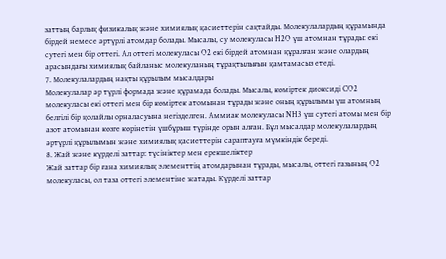заттың барлық физикалық және химиялық қасиеттерін сақтайды. Молекулалардың құрамында бірдей немесе әртүрлі атомдар болады. Мысалы, су молекуласы H2O үш атомнан тұрады: екі сутегі мен бір оттегі. Ал оттегі молекуласы O2 екі бірдей атомнан құралған және олардың арасындағы химиялық байланыс молекуланың тұрақтылығын қамтамасыз етеді.
7. Молекулалардың нақты құрылым мысалдары
Молекулалар әр түрлі формада және құрамада болады. Мысалы, көміртек диоксиді CO2 молекуласы екі оттегі мен бір көміртек атомынан тұрады және оның құрылымы үш атомның белгілі бір қолайлы орналасуына негізделген. Аммиак молекуласы NH3 үш сутегі атомы мен бір азот атомынан көзге көрінетін үшбұрыш түрінде орын алған. Бұл мысалдар молекулалардың әртүрлі құрылымын және химиялық қасиеттерін сараптауға мүмкіндік береді.
8. Жай және күрделі заттар: түсініктер мен ерекшеліктер
Жай заттар бір ғана химиялық элементтің атомдарынан тұрады, мысалы, оттегі газының O2 молекуласы, ол таза оттегі элементіне жатады. Күрделі заттар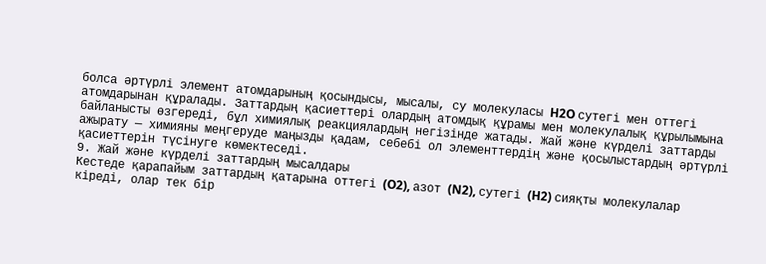болса әртүрлі элемент атомдарының қосындысы, мысалы, су молекуласы H2O сутегі мен оттегі атомдарынан құралады. Заттардың қасиеттері олардың атомдық құрамы мен молекулалық құрылымына байланысты өзгереді, бұл химиялық реакциялардың негізінде жатады. Жай және күрделі заттарды ажырату — химияны меңгеруде маңызды қадам, себебі ол элементтердің және қосылыстардың әртүрлі қасиеттерін түсінуге көмектеседі.
9. Жай және күрделі заттардың мысалдары
Кестеде қарапайым заттардың қатарына оттегі (O2), азот (N2), сутегі (H2) сияқты молекулалар кіреді, олар тек бір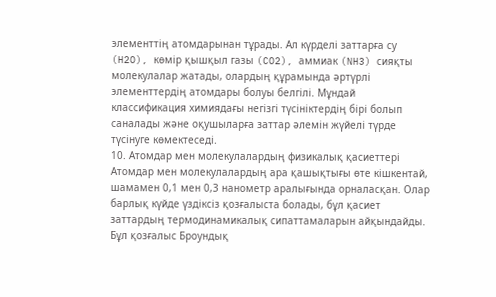элементтің атомдарынан тұрады. Ал күрделі заттарға су (H2O), көмір қышқыл газы (CO2), аммиак (NH3) сияқты молекулалар жатады, олардың құрамында әртүрлі элементтердің атомдары болуы белгілі. Мұндай классификация химиядағы негізгі түсініктердің бірі болып саналады және оқушыларға заттар әлемін жүйелі түрде түсінуге көмектеседі.
10. Атомдар мен молекулалардың физикалық қасиеттері
Атомдар мен молекулалардың ара қашықтығы өте кішкентай, шамамен 0,1 мен 0,3 нанометр аралығында орналасқан. Олар барлық күйде үздіксіз қозғалыста болады, бұл қасиет заттардың термодинамикалық сипаттамаларын айқындайды. Бұл қозғалыс Броундық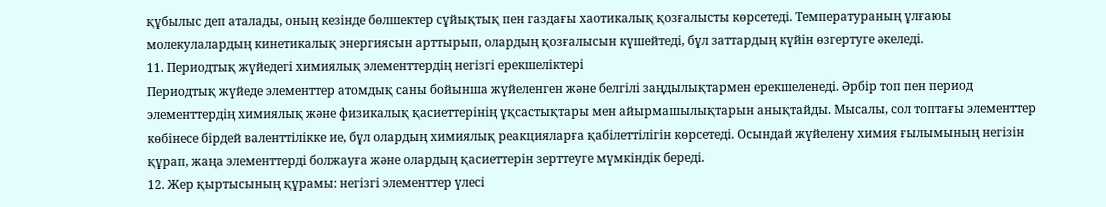құбылыс деп аталады, оның кезінде бөлшектер сұйықтық пен газдағы хаотикалық қозғалысты көрсетеді. Температураның ұлғаюы молекулалардың кинетикалық энергиясын арттырып, олардың қозғалысын күшейтеді, бұл заттардың күйін өзгертуге әкеледі.
11. Периодтық жүйедегі химиялық элементтердің негізгі ерекшеліктері
Периодтық жүйеде элементтер атомдық саны бойынша жүйеленген және белгілі заңдылықтармен ерекшеленеді. Әрбір топ пен период элементтердің химиялық және физикалық қасиеттерінің ұқсастықтары мен айырмашылықтарын анықтайды. Мысалы, сол топтағы элементтер көбінесе бірдей валенттілікке ие, бұл олардың химиялық реакцияларға қабілеттілігін көрсетеді. Осындай жүйелену химия ғылымының негізін құрап, жаңа элементтерді болжауға және олардың қасиеттерін зерттеуге мүмкіндік береді.
12. Жер қыртысының құрамы: негізгі элементтер үлесі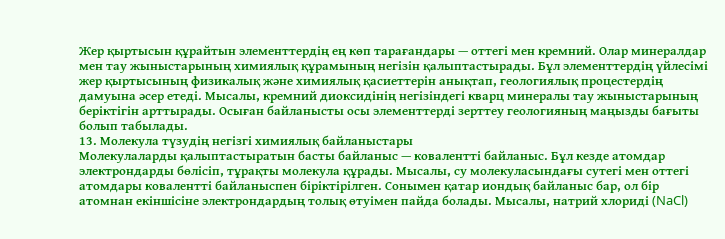Жер қыртысын құрайтын элементтердің ең көп тарағандары — оттегі мен кремний. Олар минералдар мен тау жыныстарының химиялық құрамының негізін қалыптастырады. Бұл элементтердің үйлесімі жер қыртысының физикалық және химиялық қасиеттерін анықтап, геологиялық процестердің дамуына әсер етеді. Мысалы, кремний диоксидінің негізіндегі кварц минералы тау жыныстарының беріктігін арттырады. Осыған байланысты осы элементтерді зерттеу геологияның маңызды бағыты болып табылады.
13. Молекула түзудің негізгі химиялық байланыстары
Молекулаларды қалыптастыратын басты байланыс — ковалентті байланыс. Бұл кезде атомдар электрондарды бөлісіп, тұрақты молекула құрады. Мысалы, су молекуласындағы сутегі мен оттегі атомдары ковалентті байланыспен біріктірілген. Сонымен қатар иондық байланыс бар, ол бір атомнан екіншісіне электрондардың толық өтуімен пайда болады. Мысалы, натрий хлориді (NaCl)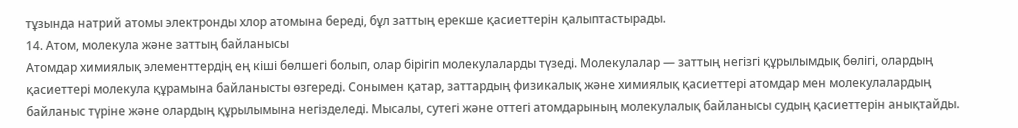тұзында натрий атомы электронды хлор атомына береді, бұл заттың ерекше қасиеттерін қалыптастырады.
14. Атом, молекула және заттың байланысы
Атомдар химиялық элементтердің ең кіші бөлшегі болып, олар бірігіп молекулаларды түзеді. Молекулалар — заттың негізгі құрылымдық бөлігі, олардың қасиеттері молекула құрамына байланысты өзгереді. Сонымен қатар, заттардың физикалық және химиялық қасиеттері атомдар мен молекулалардың байланыс түріне және олардың құрылымына негізделеді. Мысалы, сутегі және оттегі атомдарының молекулалық байланысы судың қасиеттерін анықтайды.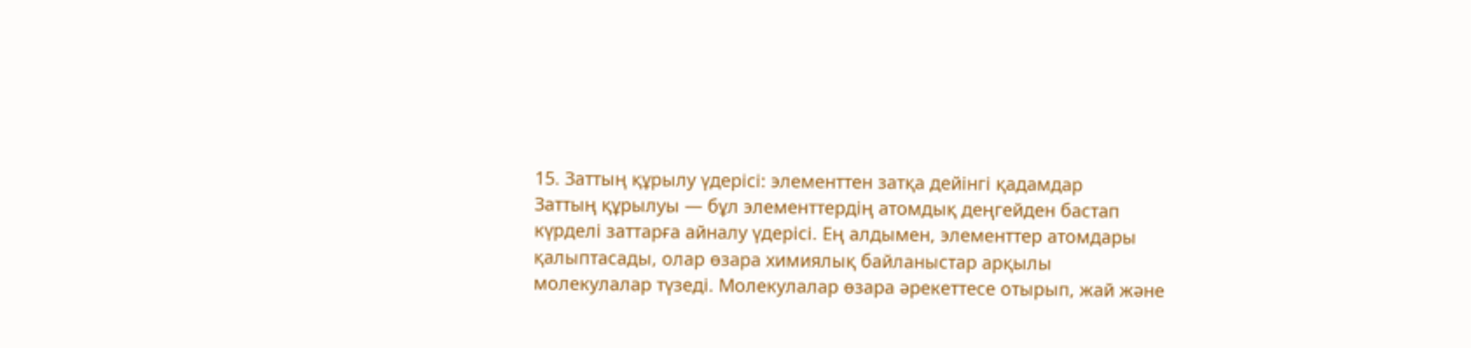15. Заттың құрылу үдерісі: элементтен затқа дейінгі қадамдар
Заттың құрылуы — бұл элементтердің атомдық деңгейден бастап күрделі заттарға айналу үдерісі. Ең алдымен, элементтер атомдары қалыптасады, олар өзара химиялық байланыстар арқылы молекулалар түзеді. Молекулалар өзара әрекеттесе отырып, жай және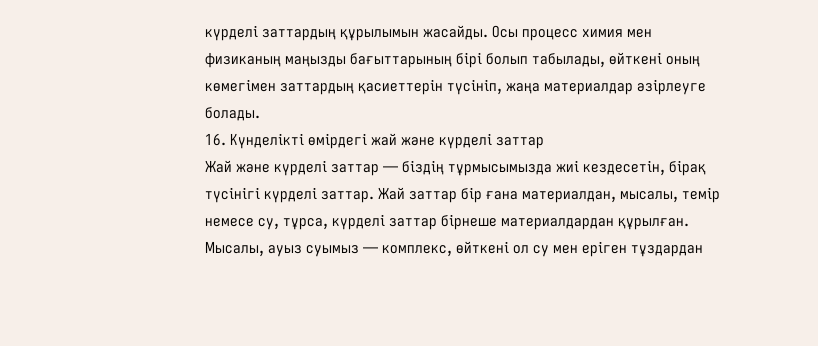күрделі заттардың құрылымын жасайды. Осы процесс химия мен физиканың маңызды бағыттарының бірі болып табылады, өйткені оның көмегімен заттардың қасиеттерін түсініп, жаңа материалдар әзірлеуге болады.
16. Күнделікті өмірдегі жай және күрделі заттар
Жай және күрделі заттар — біздің тұрмысымызда жиі кездесетін, бірақ түсінігі күрделі заттар. Жай заттар бір ғана материалдан, мысалы, темір немесе су, тұрса, күрделі заттар бірнеше материалдардан құрылған. Мысалы, ауыз суымыз — комплекс, өйткені ол су мен еріген тұздардан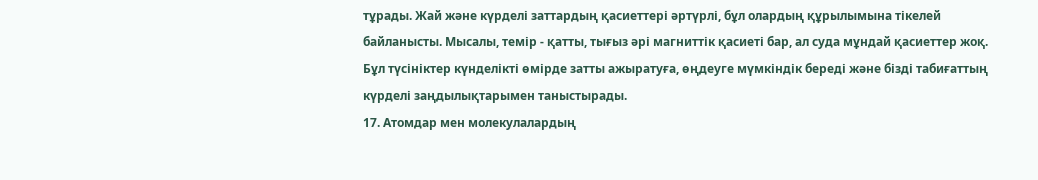тұрады. Жай және күрделі заттардың қасиеттері әртүрлі, бұл олардың құрылымына тікелей байланысты. Мысалы, темір - қатты, тығыз әрі магниттік қасиеті бар, ал суда мұндай қасиеттер жоқ. Бұл түсініктер күнделікті өмірде затты ажыратуға, өңдеуге мүмкіндік береді және бізді табиғаттың күрделі заңдылықтарымен таныстырады.
17. Атомдар мен молекулалардың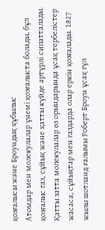қозғалысы және Броундық құбылыс
Атомдар мен молекулалар үнемі қозғалыста болады, бұл қозғалыс газ, сұйық және қатты күйде әртүрлі сипатталады. Қатты затта молекулалар өз орындарында ұсақ тербелістер жасаса, сұйықтар мен газдарда олар еркін қозғалады. 1827 жылы шотланд ғалымы Роберт Броун ұсақ гүл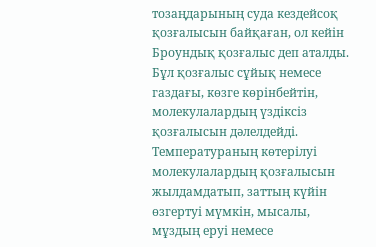тозаңдарының суда кездейсоқ қозғалысын байқаған, ол кейін Броундық қозғалыс деп аталды. Бұл қозғалыс сұйық немесе газдағы, көзге көрінбейтін, молекулалардың үздіксіз қозғалысын дәлелдейді. Температураның көтерілуі молекулалардың қозғалысын жылдамдатып, заттың күйін өзгертуі мүмкін, мысалы, мұздың еруі немесе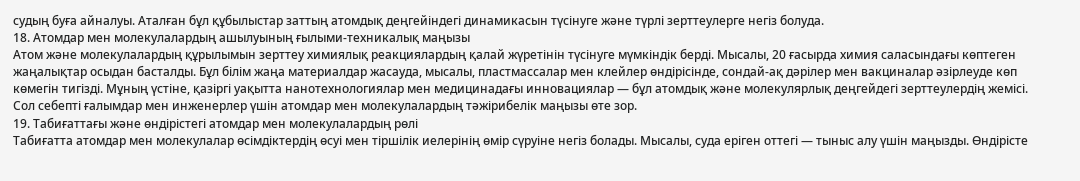судың буға айналуы. Аталған бұл құбылыстар заттың атомдық деңгейіндегі динамикасын түсінуге және түрлі зерттеулерге негіз болуда.
18. Атомдар мен молекулалардың ашылуының ғылыми-техникалық маңызы
Атом және молекулалардың құрылымын зерттеу химиялық реакциялардың қалай жүретінін түсінуге мүмкіндік берді. Мысалы, 20 ғасырда химия саласындағы көптеген жаңалықтар осыдан басталды. Бұл білім жаңа материалдар жасауда, мысалы, пластмассалар мен клейлер өндірісінде, сондай-ақ дәрілер мен вакциналар әзірлеуде көп көмегін тигізді. Мұның үстіне, қазіргі уақытта нанотехнологиялар мен медицинадағы инновациялар — бұл атомдық және молекулярлық деңгейдегі зерттеулердің жемісі. Сол себепті ғалымдар мен инженерлер үшін атомдар мен молекулалардың тәжірибелік маңызы өте зор.
19. Табиғаттағы және өндірістегі атомдар мен молекулалардың рөлі
Табиғатта атомдар мен молекулалар өсімдіктердің өсуі мен тіршілік иелерінің өмір сүруіне негіз болады. Мысалы, суда еріген оттегі — тыныс алу үшін маңызды. Өндірісте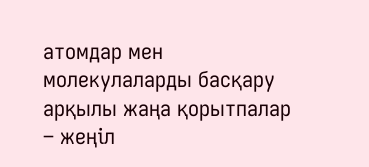атомдар мен молекулаларды басқару арқылы жаңа қорытпалар – жеңіл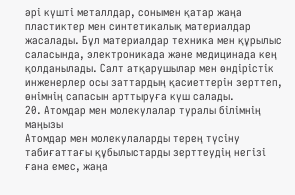әрі күшті металлдар, сонымен қатар жаңа пластиктер мен синтетикалық материалдар жасалады. Бұл материалдар техника мен құрылыс саласында, электроникада және медицинада кең қолданылады. Салт атқарушылар мен өндірістік инженерлер осы заттардың қасиеттерін зерттеп, өнімнің сапасын арттыруға күш салады.
20. Атомдар мен молекулалар туралы білімнің маңызы
Атомдар мен молекулаларды терең түсіну табиғаттағы құбылыстарды зерттеудің негізі ғана емес, жаңа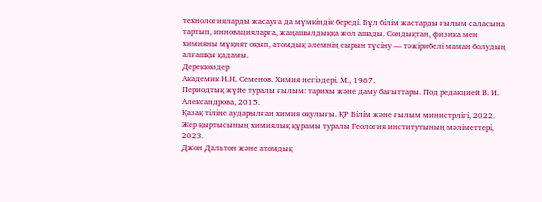технологияларды жасауға да мүмкіндік береді. Бұл білім жастарды ғылым саласына тартып, инновацияларға, жаңашылдыққа жол ашады. Сондықтан, физика мен химияны мұқият оқып, атомдық әлемнің сырын түсіну — тәжірибелі маман болудың алғашқы қадамы.
Дереккөздер
Академик Н.Н. Семенов. Химия негіздері. М., 1967.
Периодтық жүйе туралы ғылым: тарихы және даму бағыттары. Под редакцией В. И. Александрова, 2015.
Қазақ тіліне аударылған химия оқулығы. ҚР Білім және ғылым министрлігі, 2022.
Жер қыртысының химиялық құрамы туралы Геология институтының мәліметтері, 2023.
Джон Дальтон және атомдық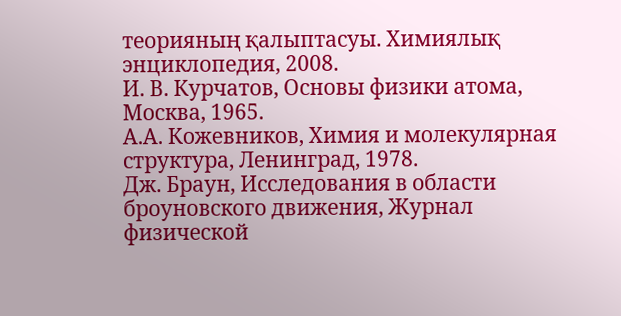теорияның қалыптасуы. Химиялық энциклопедия, 2008.
И. В. Курчатов, Основы физики атома, Москва, 1965.
А.А. Кожевников, Химия и молекулярная структура, Ленинград, 1978.
Дж. Браун, Исследования в области броуновского движения, Журнал физической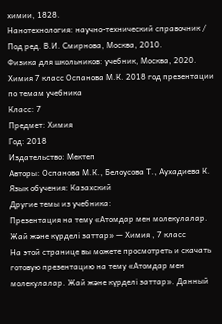химии, 1828.
Нанотехнология: научно-технический справочник / Под ред. В.И. Смирнова, Москва, 2010.
Физика для школьников: учебник, Москва, 2020.
Химия 7 класс Оспанова М.К. 2018 год презентации по темам учебника
Класс: 7
Предмет: Химия
Год: 2018
Издательство: Мектеп
Авторы: Оспанова М.К., Белоусова Т., Аухадиева К.
Язык обучения: Казахский
Другие темы из учебника:
Презентация на тему «Атомдар мен молекулалар. Жай және күрделі заттар» — Химия , 7 класс
На этой странице вы можете просмотреть и скачать готовую презентацию на тему «Атомдар мен молекулалар. Жай және күрделі заттар». Данный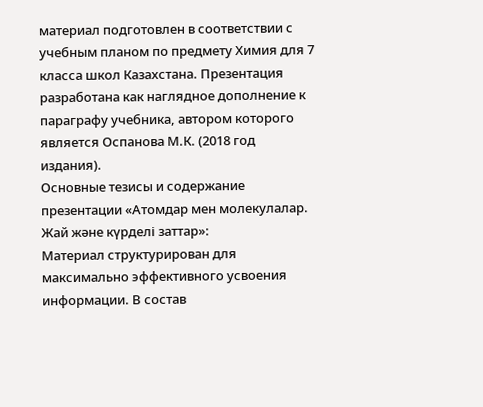материал подготовлен в соответствии с учебным планом по предмету Химия для 7 класса школ Казахстана. Презентация разработана как наглядное дополнение к параграфу учебника, автором которого является Оспанова М.К. (2018 год издания).
Основные тезисы и содержание презентации «Атомдар мен молекулалар. Жай және күрделі заттар»:
Материал структурирован для максимально эффективного усвоения информации. В состав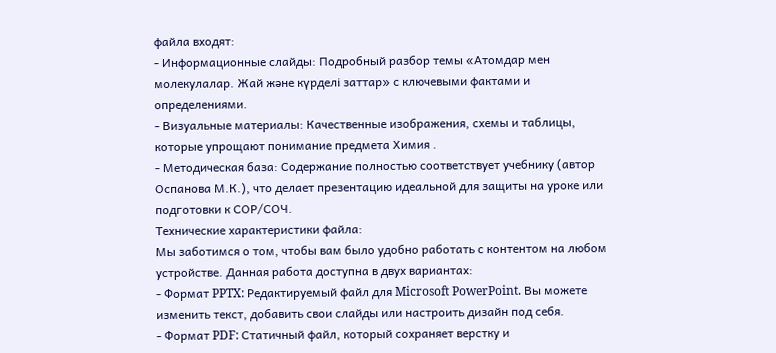файла входят:
- Информационные слайды: Подробный разбор темы «Атомдар мен молекулалар. Жай және күрделі заттар» с ключевыми фактами и определениями.
- Визуальные материалы: Качественные изображения, схемы и таблицы, которые упрощают понимание предмета Химия .
- Методическая база: Содержание полностью соответствует учебнику (автор Оспанова М.К.), что делает презентацию идеальной для защиты на уроке или подготовки к СОР/СОЧ.
Технические характеристики файла:
Мы заботимся о том, чтобы вам было удобно работать с контентом на любом устройстве. Данная работа доступна в двух вариантах:
- Формат PPTX: Редактируемый файл для Microsoft PowerPoint. Вы можете изменить текст, добавить свои слайды или настроить дизайн под себя.
- Формат PDF: Статичный файл, который сохраняет верстку и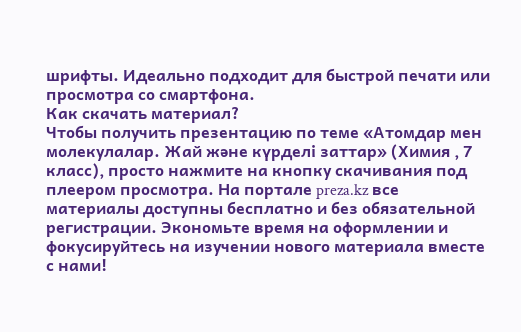шрифты. Идеально подходит для быстрой печати или просмотра со смартфона.
Как скачать материал?
Чтобы получить презентацию по теме «Атомдар мен молекулалар. Жай және күрделі заттар» (Химия , 7 класс), просто нажмите на кнопку скачивания под плеером просмотра. На портале preza.kz все материалы доступны бесплатно и без обязательной регистрации. Экономьте время на оформлении и фокусируйтесь на изучении нового материала вместе с нами!